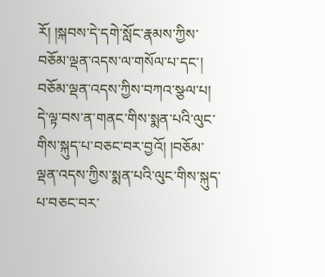རོ། །སྐབས་དེ་དགེ་སློང་རྣམས་ཀྱིས་བཅོམ་ལྡན་འདས་ལ་གསོལ་པ་དང་། བཅོམ་ལྡན་འདས་ཀྱིས་བཀའ་སྩལ་པ། དེ་ལྟ་བས་ན་གནང་གིས་སྨན་པའི་ལུང་གིས་སྐུད་པ་བཅང་བར་བྱའོ། །བཅོམ་ལྡན་འདས་ཀྱིས་སྨན་པའི་ལུང་གིས་སྐུད་པ་བཅང་བར་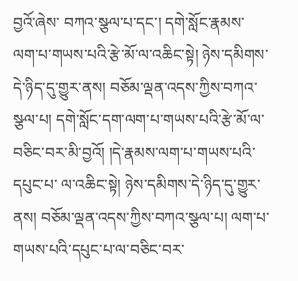བྱའོ་ཞེས་ བཀའ་སྩལ་པ་དང་། དགེ་སློང་རྣམས་ལག་པ་གཡས་པའི་རྩེ་མོ་ལ་འཆིང་སྟེ། ཉེས་དམིགས་དེ་ཉིད་དུ་གྱུར་ནས། བཅོམ་ལྡན་འདས་ཀྱིས་བཀའ་སྩལ་པ། དགེ་སློང་དག་ལག་པ་གཡས་པའི་རྩེ་མོ་ལ་བཅིང་བར་མི་བྱའོ། །དེ་རྣམས་ལག་པ་གཡས་པའི་དཔུང་པ་ ལ་འཆིང་སྟེ། ཉེས་དམིགས་དེ་ཉིད་དུ་གྱུར་ནས། བཅོམ་ལྡན་འདས་ཀྱིས་བཀའ་སྩལ་པ། ལག་པ་གཡས་པའི་དཔུང་པ་ལ་བཅིང་བར་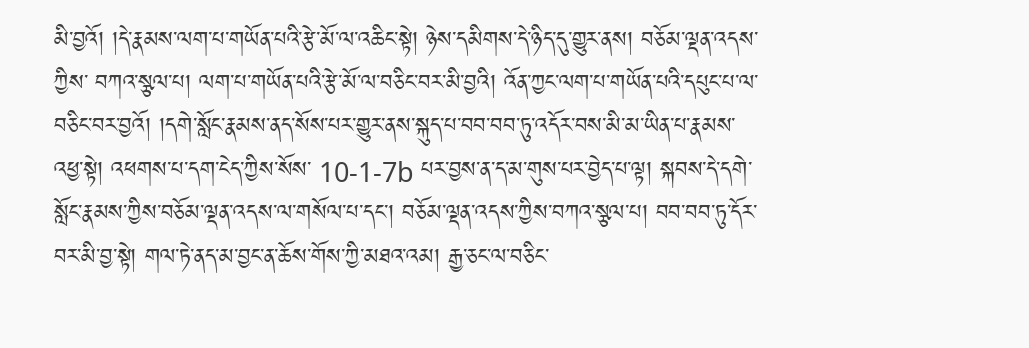མི་བྱའོ། །དེ་རྣམས་ལག་པ་གཡོན་པའི་རྩེ་མོ་ལ་འཆིང་སྟེ། ཉེས་དམིགས་དེ་ཉིད་དུ་གྱུར་ནས། བཅོམ་ལྡན་འདས་ཀྱིས་ བཀའ་སྩལ་པ། ལག་པ་གཡོན་པའི་རྩེ་མོ་ལ་བཅིང་བར་མི་བྱའི། འོན་ཀྱང་ལག་པ་གཡོན་པའི་དཔུང་པ་ལ་བཅིང་བར་བྱའོ། །དགེ་སློང་རྣམས་ནད་སོས་པར་གྱུར་ནས་སྐུད་པ་བབ་བབ་ཏུ་འདོར་བས་མི་མ་ཡིན་པ་རྣམས་འཕྱ་སྟེ། འཕགས་པ་དག་ངེད་ཀྱིས་སོས་ 10-1-7b པར་བྱས་ན་ད་མ་གུས་པར་བྱེད་པ་ལྟ། སྐབས་དེ་དགེ་སློང་རྣམས་ཀྱིས་བཅོམ་ལྡན་འདས་ལ་གསོལ་པ་དང་། བཅོམ་ལྡན་འདས་ཀྱིས་བཀའ་སྩལ་པ། བབ་བབ་ཏུ་དོར་བར་མི་བྱ་སྟེ། གལ་ཏེ་ནད་མ་བྱང་ན་ཆོས་གོས་ཀྱི་མཐའ་འམ། རྒྱ་ཅང་ལ་བཅིང་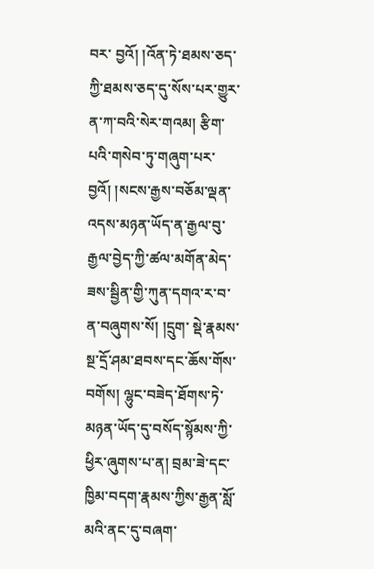བར་ བྱའོ། །འོན་ཏེ་ཐམས་ཅད་ཀྱི་ཐམས་ཅད་དུ་སོས་པར་གྱུར་ན་ཀ་བའི་སེར་གའམ། རྩིག་པའི་གསེབ་ཏུ་གཞུག་པར་བྱའོ། །སངས་རྒྱས་བཅོམ་ལྡན་འདས་མཉན་ཡོད་ན་རྒྱལ་བུ་རྒྱལ་བྱེད་ཀྱི་ཚལ་མགོན་མེད་ཟས་སྦྱིན་གྱི་ཀུན་དགའ་ར་བ་ན་བཞུགས་སོ། །དྲུག་ སྡེ་རྣམས་སྔ་དྲོ་ཤམ་ཐབས་དང་ཆོས་གོས་བགོས། ལྷུང་བཟེད་ཐོགས་ཏེ་མཉན་ཡོད་དུ་བསོད་སྙོམས་ཀྱི་ཕྱིར་ཞུགས་པ་ན། བྲམ་ཟེ་དང་ཁྱིམ་བདག་རྣམས་ཀྱིས་རྒྱན་སློ་མའི་ནང་དུ་བཞག་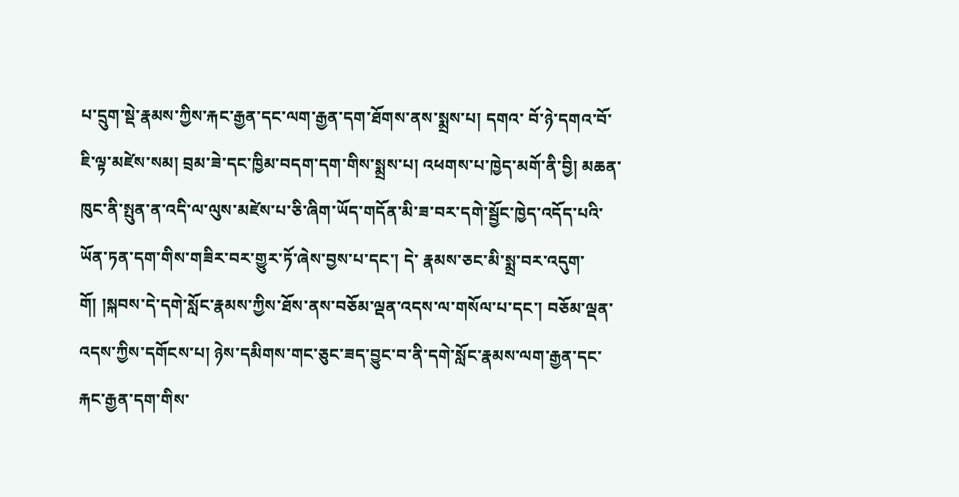པ་དྲུག་སྡེ་རྣམས་ཀྱིས་རྐང་རྒྱན་དང་ལག་རྒྱན་དག་ཐོགས་ནས་སྨྲས་པ། དགའ་ བོ་ཉེ་དགའ་བོ་ཇི་ལྟ་མཛེས་སམ། བྲམ་ཟེ་དང་ཁྱིམ་བདག་དག་གིས་སྨྲས་པ། འཕགས་པ་ཁྱེད་མགོ་ནི་བྱི། མཆན་ཁུང་ནི་སྤུན་ན་འདི་ལ་ལུས་མཛེས་པ་ཅི་ཞིག་ཡོད་གདོན་མི་ཟ་བར་དགེ་སྦྱོང་ཁྱེད་འདོད་པའི་ཡོན་ཏན་དག་གིས་གཟིར་བར་གྱུར་ཏོ་ཞེས་བྱས་པ་དང་། དེ་ རྣམས་ཅང་མི་སྨྲ་བར་འདུག་གོ། །སྐབས་དེ་དགེ་སློང་རྣམས་ཀྱིས་ཐོས་ནས་བཅོམ་ལྡན་འདས་ལ་གསོལ་པ་དང་། བཅོམ་ལྡན་འདས་ཀྱིས་དགོངས་པ། ཉེས་དམིགས་གང་ཅུང་ཟད་བྱུང་བ་ནི་དགེ་སློང་རྣམས་ལག་རྒྱན་དང་རྐང་རྒྱན་དག་གིས་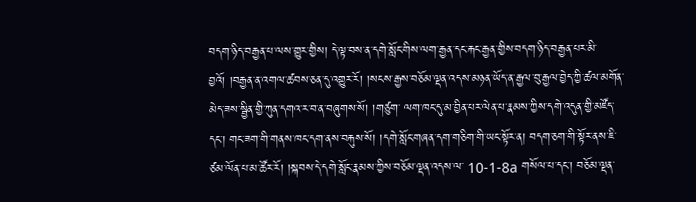བདག་ཉིད་བརྒྱན་པ་ལས་གྱུར་གྱིས། དེ་ལྟ་བས་ན་དགེ་སློང་གིས་ལག་རྒྱན་དང་རྐང་རྒྱན་གྱིས་བདག་ཉིད་བརྒྱན་པར་མི་བྱའོ། །བརྒྱན་ན་འགལ་ཚབས་ཅན་དུ་འགྱུར་རོ། །སངས་རྒྱས་བཅོམ་ལྡན་འདས་མཉན་ཡོད་ན་རྒྱལ་བུ་རྒྱལ་བྱེད་ཀྱི་ཚལ་མགོན་མེད་ཟས་སྦྱིན་གྱི་ཀུན་དགའ་ར་བ་ན་བཞུགས་སོ། །གཙུག་ ལག་ཁང་དུ་མ་བྱིན་པར་ལེན་པ་རྣམས་ཀྱིས་དགེ་འདུན་གྱི་མཛོད་དང་། གང་ཟག་གི་གནས་ཁང་དག་ནས་བརྐུས་སོ། །དགེ་སློང་གཞན་དག་གཅིག་གི་ཡང་སྟོར་ན། བདག་ཅག་གི་སྟོར་ནས་ཇི་ཙམ་ལོན་པ་མ་ཚོར་རོ། །སྐབས་དེ་དགེ་སློང་རྣམས་ཀྱིས་བཅོམ་ལྡན་འདས་ལ་ 10-1-8a གསོལ་པ་དང་། བཅོམ་ལྡན་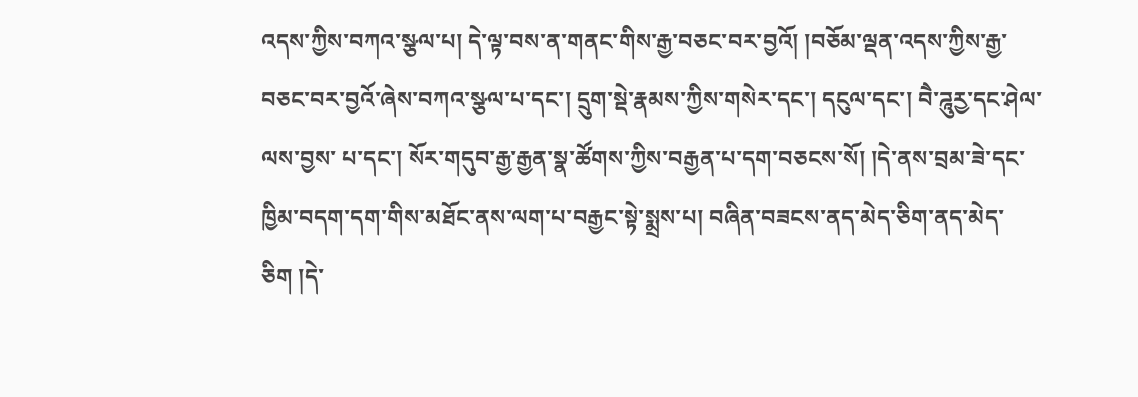འདས་ཀྱིས་བཀའ་སྩལ་པ། དེ་ལྟ་བས་ན་གནང་གིས་རྒྱ་བཅང་བར་བྱའོ། །བཅོམ་ལྡན་འདས་ཀྱིས་རྒྱ་བཅང་བར་བྱའོ་ཞེས་བཀའ་སྩལ་པ་དང་། དྲུག་སྡེ་རྣམས་ཀྱིས་གསེར་དང་། དངུལ་དང་། བཻ་ཌཱུརྱ་དང་ཤེལ་ལས་བྱས་ པ་དང་། སོར་གདུབ་རྒྱ་རྒྱན་སྣ་ཚོགས་ཀྱིས་བརྒྱན་པ་དག་བཅངས་སོ། །དེ་ནས་བྲམ་ཟེ་དང་ཁྱིམ་བདག་དག་གིས་མཐོང་ནས་ལག་པ་བརྒྱང་སྟེ་སྨྲས་པ། བཞིན་བཟངས་ནད་མེད་ཅིག་ནད་མེད་ཅིག །དེ་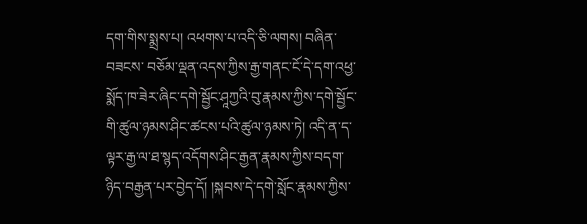དག་གིས་སྨྲས་པ། འཕགས་པ་འདི་ཅི་ལགས། བཞིན་བཟངས་ བཅོམ་ལྡན་འདས་ཀྱིས་རྒྱ་གནང་ངོ་དེ་དག་འཕྱ་སྨོད་ཁ་ཟེར་ཞིང་དགེ་སྦྱོང་ཤཱཀྱའི་བུ་རྣམས་ཀྱིས་དགེ་སྦྱོང་གི་ཚུལ་ཉམས་ཤིང་ཚངས་པའི་ཚུལ་ཉམས་ཏེ། འདི་ན་ད་ལྟར་རྒྱ་ལ་ཐ་སྙད་འདོགས་ཤིང་རྒྱན་རྣམས་ཀྱིས་བདག་ཉིད་བརྒྱན་པར་བྱེད་དོ། །སྐབས་དེ་དགེ་སློང་རྣམས་ཀྱིས་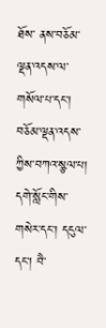ཐོས་ ནས་བཅོམ་ལྡན་འདས་ལ་གསོལ་པ་དང་། བཅོམ་ལྡན་འདས་ཀྱིས་བཀའ་སྩལ་པ། དགེ་སློང་གིས་གསེར་དང་། དངུལ་དང་། བཻ་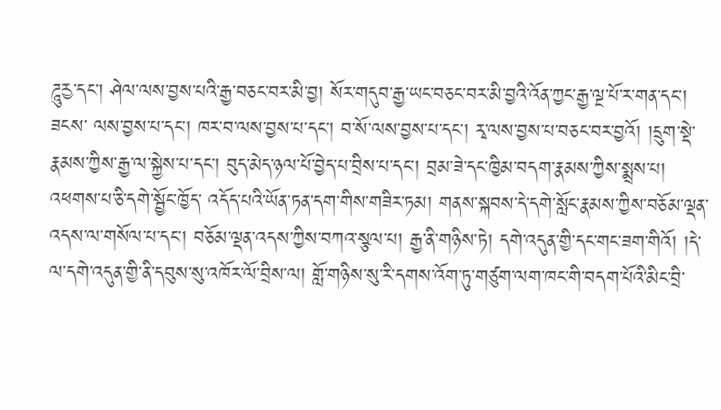ཌཱུརྱ་དང་། ཤེལ་ལས་བྱས་པའི་རྒྱ་བཅང་བར་མི་བྱ། སོར་གདུབ་རྒྱ་ཡང་བཅང་བར་མི་བྱའི་འོན་ཀྱང་རྒྱ་ལྔ་པོ་ར་གན་དང་། ཟངས་ ལས་བྱས་པ་དང་། ཁར་བ་ལས་བྱས་པ་དང་། བ་སོ་ལས་བྱས་པ་དང་། རྭ་ལས་བྱས་པ་བཅང་བར་བྱའོ། །དྲུག་སྡེ་རྣམས་ཀྱིས་རྒྱ་ལ་སྐྱེས་པ་དང་། བུད་མེད་ཉལ་པོ་བྱེད་པ་བྲིས་པ་དང་། བྲམ་ཟེ་དང་ཁྱིམ་བདག་རྣམས་ཀྱིས་སྨྲས་པ། འཕགས་པ་ཅི་དགེ་སྦྱོང་ཁྱོད་ འདོད་པའི་ཡོན་ཏན་དག་གིས་གཟིར་ཏམ། གནས་སྐབས་དེ་དགེ་སློང་རྣམས་ཀྱིས་བཅོམ་ལྡན་འདས་ལ་གསོལ་པ་དང་། བཅོམ་ལྡན་འདས་ཀྱིས་བཀའ་སྩལ་པ། རྒྱ་ནི་གཉིས་ཏེ། དགེ་འདུན་གྱི་དང་གང་ཟག་གིའོ། །དེ་ལ་དགེ་འདུན་གྱི་ནི་དབུས་སུ་འཁོར་ལོ་བྲིས་ལ། གློ་གཉིས་སུ་རི་དགས་འོག་ཏུ་གཙུག་ལག་ཁང་གི་བདག་པོའི་མིང་བྲི་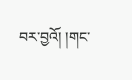བར་བྱའོ། །གང་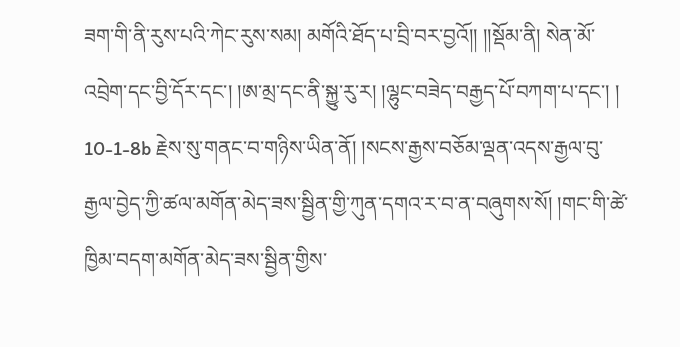ཟག་གི་ནི་རུས་པའི་ཀེང་རུས་སམ། མགོའི་ཐོད་པ་བྲི་བར་བྱའོ།། །།སྡོམ་ནི། སེན་མོ་འབྲེག་དང་བྱི་དོར་དང་། །ཨ་མྲ་དང་ནི་སྐྱུ་རུ་ར། །ལྷུང་བཟེད་བརྒྱད་པོ་བཀག་པ་དང་། ། 10-1-8b རྗེས་སུ་གནང་བ་གཉིས་ཡིན་ནོ། །སངས་རྒྱས་བཅོམ་ལྡན་འདས་རྒྱལ་བུ་རྒྱལ་བྱེད་ཀྱི་ཚལ་མགོན་མེད་ཟས་སྦྱིན་གྱི་ཀུན་དགའ་ར་བ་ན་བཞུགས་སོ། །གང་གི་ཚེ་ཁྱིམ་བདག་མགོན་མེད་ཟས་སྦྱིན་གྱིས་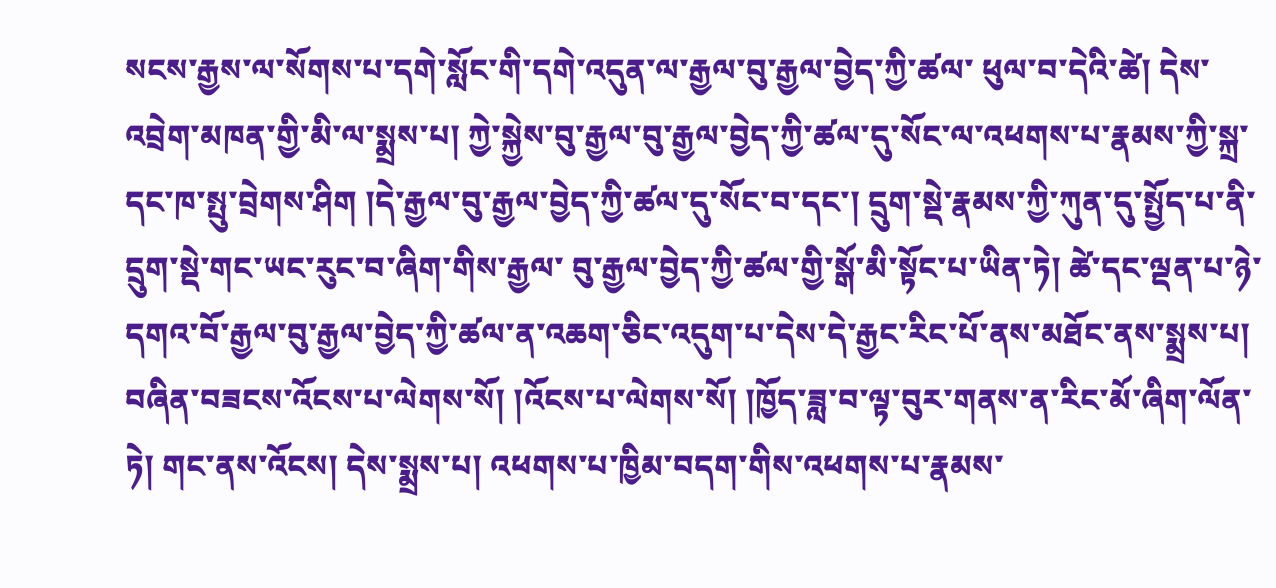སངས་རྒྱས་ལ་སོགས་པ་དགེ་སློང་གི་དགེ་འདུན་ལ་རྒྱལ་བུ་རྒྱལ་བྱེད་ཀྱི་ཚལ་ ཕུལ་བ་དེའི་ཚེ། དེས་འབྲེག་མཁན་གྱི་མི་ལ་སྨྲས་པ། ཀྱེ་སྐྱེས་བུ་རྒྱལ་བུ་རྒྱལ་བྱེད་ཀྱི་ཚལ་དུ་སོང་ལ་འཕགས་པ་རྣམས་ཀྱི་སྐྲ་དང་ཁ་སྤུ་བྲེགས་ཤིག །དེ་རྒྱལ་བུ་རྒྱལ་བྱེད་ཀྱི་ཚལ་དུ་སོང་བ་དང་། དྲུག་སྡེ་རྣམས་ཀྱི་ཀུན་དུ་སྤྱོད་པ་ནི་དྲུག་སྡེ་གང་ཡང་རུང་བ་ཞིག་གིས་རྒྱལ་ བུ་རྒྱལ་བྱེད་ཀྱི་ཚལ་གྱི་སྒོ་མི་སྟོང་པ་ཡིན་ཏེ། ཚེ་དང་ལྡན་པ་ཉེ་དགའ་བོ་རྒྱལ་བུ་རྒྱལ་བྱེད་ཀྱི་ཚལ་ན་འཆག་ཅིང་འདུག་པ་དེས་དེ་རྒྱང་རིང་པོ་ནས་མཐོང་ནས་སྨྲས་པ། བཞིན་བཟངས་འོངས་པ་ལེགས་སོ། །འོངས་པ་ལེགས་སོ། །ཁྱོད་ཟླ་བ་ལྟ་བུར་གནས་ན་རིང་མོ་ཞིག་ལོན་ ཏེ། གང་ནས་འོངས། དེས་སྨྲས་པ། འཕགས་པ་ཁྱིམ་བདག་གིས་འཕགས་པ་རྣམས་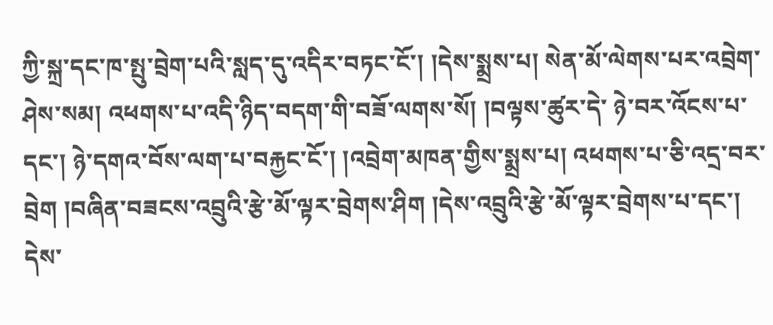ཀྱི་སྐྲ་དང་ཁ་སྤུ་བྲེག་པའི་སླད་དུ་འདིར་བཏང་ངོ་། །དེས་སྨྲས་པ། སེན་མོ་ལེགས་པར་འབྲེག་ཤེས་སམ། འཕགས་པ་འདི་ཉིད་བདག་གི་བཟོ་ལགས་སོ། །བལྟས་ཚུར་དེ་ ཉེ་བར་འོངས་པ་དང་། ཉེ་དགའ་བོས་ལག་པ་བརྐྱང་ངོ་། །འབྲེག་མཁན་གྱིས་སྨྲས་པ། འཕགས་པ་ཅི་འདྲ་བར་བྲེག །བཞིན་བཟངས་འབྲུའི་རྩེ་མོ་ལྟར་བྲེགས་ཤིག །དེས་འབྲུའི་རྩེ་མོ་ལྟར་བྲེགས་པ་དང་། དེས་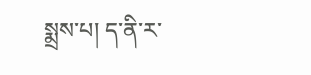སྨྲས་པ། ད་ནི་ར་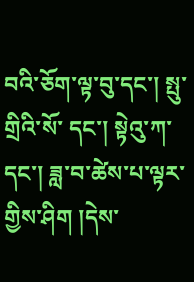བའི་ཅོག་ལྟ་བུ་དང་། སྤུ་གྲིའི་སོ་ དང་། སྟེའུ་ཀ་དང་། ཟླ་བ་ཚེས་པ་ལྟར་གྱིས་ཤིག །དེས་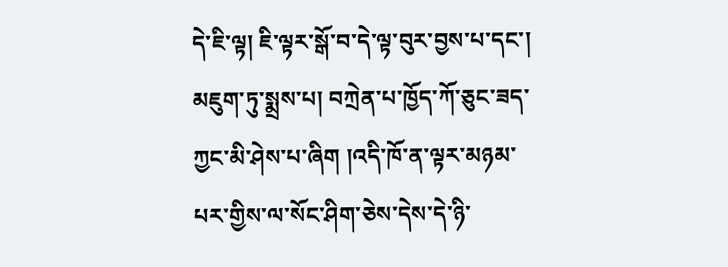དེ་ཇི་ལྟ། ཇི་ལྟར་སྒོ་བ་དེ་ལྟ་བུར་བྱས་པ་དང་། མཇུག་ཏུ་སྨྲས་པ། བཀྲེན་པ་ཁྱོད་ཀོ་ཅུང་ཟད་ཀྱང་མི་ཤེས་པ་ཞིག །འདི་ཁོ་ན་ལྟར་མཉམ་པར་གྱིས་ལ་སོང་ཤིག་ཅེས་དེས་དེ་ཉི་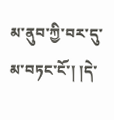མ་ནུབ་ཀྱི་བར་དུ་མ་བཏང་ངོ་། །དེ་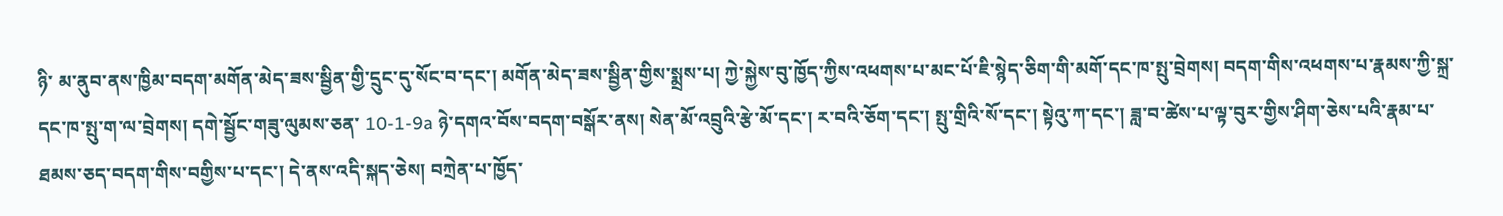ཉི་ མ་ནུབ་ནས་ཁྱིམ་བདག་མགོན་མེད་ཟས་སྦྱིན་གྱི་དྲུང་དུ་སོང་བ་དང་། མགོན་མེད་ཟས་སྦྱིན་གྱིས་སྨྲས་པ། ཀྱེ་སྐྱེས་བུ་ཁྱོད་ཀྱིས་འཕགས་པ་མང་པོ་ཇི་སྙེད་ཅིག་གི་མགོ་དང་ཁ་སྤུ་བྲེགས། བདག་གིས་འཕགས་པ་རྣམས་ཀྱི་སྐྲ་དང་ཁ་སྤུ་ག་ལ་བྲེགས། དགེ་སྦྱོང་གཟུ་ལུམས་ཅན་ 10-1-9a ཉེ་དགའ་བོས་བདག་བསྒོར་ནས། སེན་མོ་འབྲུའི་རྩེ་མོ་དང་། ར་བའི་ཅོག་དང་། སྤུ་གྲིའི་སོ་དང་། སྟེའུ་ཀ་དང་། ཟླ་བ་ཚེས་པ་ལྟ་བུར་གྱིས་ཤིག་ཅེས་པའི་རྣམ་པ་ཐམས་ཅད་བདག་གིས་བགྱིས་པ་དང་། དེ་ནས་འདི་སྐད་ཅེས། བཀྲེན་པ་ཁྱོད་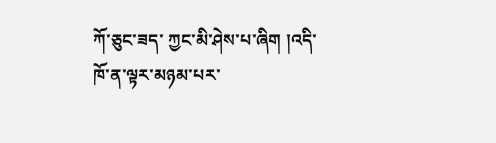ཀོ་ཅུང་ཟད་ ཀྱང་མི་ཤེས་པ་ཞིག །འདི་ཁོ་ན་ལྟར་མཉམ་པར་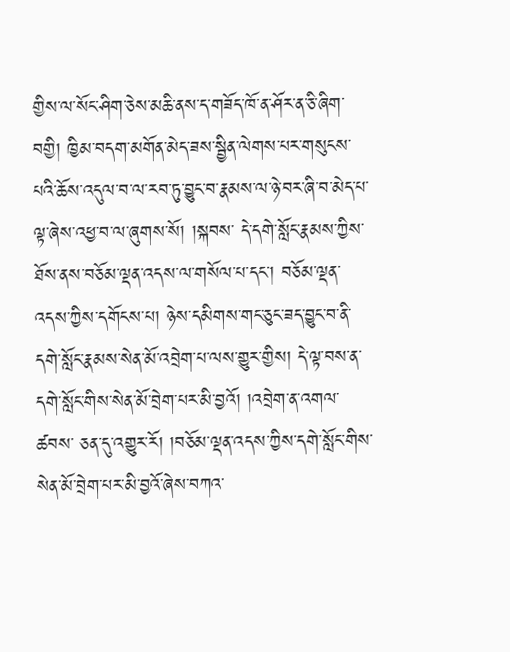གྱིས་ལ་སོང་ཤིག་ཅེས་མཆི་ནས་ད་གཟོད་ཁོ་ན་ཤོར་ན་ཅི་ཞིག་བགྱི། ཁྱིམ་བདག་མགོན་མེད་ཟས་སྦྱིན་ལེགས་པར་གསུངས་པའི་ཆོས་འདུལ་བ་ལ་རབ་ཏུ་བྱུང་བ་རྣམས་ལ་ཉེ་བར་ཞི་བ་མེད་པ་ལྟ་ཞེས་འཕྱ་བ་ལ་ཞུགས་སོ། །སྐབས་ དེ་དགེ་སློང་རྣམས་ཀྱིས་ཐོས་ནས་བཅོམ་ལྡན་འདས་ལ་གསོལ་པ་དང་། བཅོམ་ལྡན་འདས་ཀྱིས་དགོངས་པ། ཉེས་དམིགས་གང་ཅུང་ཟད་བྱུང་བ་ནི་དགེ་སློང་རྣམས་སེན་མོ་འབྲེག་པ་ལས་གྱུར་གྱིས། དེ་ལྟ་བས་ན་དགེ་སློང་གིས་སེན་མོ་བྲེག་པར་མི་བྱའོ། །འབྲེག་ན་འགལ་ཚབས་ ཅན་དུ་འགྱུར་རོ། །བཅོམ་ལྡན་འདས་ཀྱིས་དགེ་སློང་གིས་སེན་མོ་བྲེག་པར་མི་བྱའོ་ཞེས་བཀའ་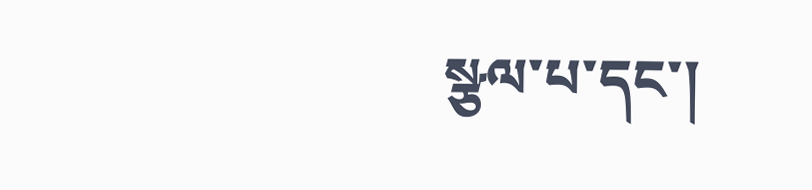སྩལ་པ་དང་།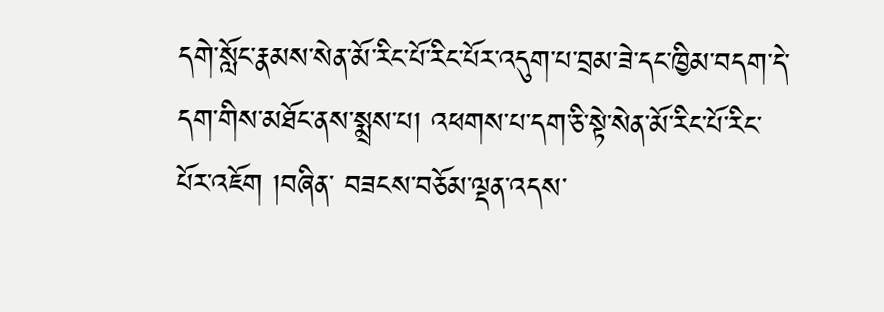དགེ་སློང་རྣམས་སེན་མོ་རིང་པོ་རིང་པོར་འདུག་པ་བྲམ་ཟེ་དང་ཁྱིམ་བདག་དེ་དག་གིས་མཐོང་ནས་སྨྲས་པ། འཕགས་པ་དག་ཅི་སྟེ་སེན་མོ་རིང་པོ་རིང་པོར་འཇོག །བཞིན་ བཟངས་བཅོམ་ལྡན་འདས་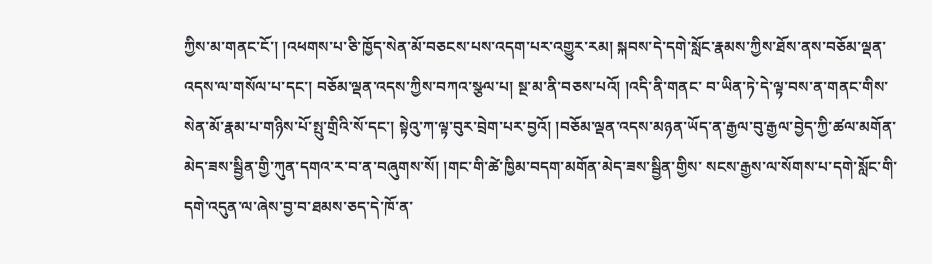ཀྱིས་མ་གནང་ངོ་། །འཕགས་པ་ཅི་ཁྱོད་སེན་མོ་བཅངས་པས་འདག་པར་འགྱུར་རམ། སྐབས་དེ་དགེ་སློང་རྣམས་ཀྱིས་ཐོས་ནས་བཅོམ་ལྡན་འདས་ལ་གསོལ་པ་དང་། བཅོམ་ལྡན་འདས་ཀྱིས་བཀའ་སྩལ་པ། སྔ་མ་ནི་བཅས་པའོ། །འདི་ནི་གནང་ བ་ཡིན་ཏེ་དེ་ལྟ་བས་ན་གནང་གིས་སེན་མོ་རྣམ་པ་གཉིས་པོ་སྤུ་གྲིའི་སོ་དང་། སྟེའུ་ཀ་ལྟ་བུར་བྲེག་པར་བྱའོ། །བཅོམ་ལྡན་འདས་མཉན་ཡོད་ན་རྒྱལ་བུ་རྒྱལ་བྱེད་ཀྱི་ཚལ་མགོན་མེད་ཟས་སྦྱིན་གྱི་ཀུན་དགའ་ར་བ་ན་བཞུགས་སོ། །གང་གི་ཚེ་ཁྱིམ་བདག་མགོན་མེད་ཟས་སྦྱིན་གྱིས་ སངས་རྒྱས་ལ་སོགས་པ་དགེ་སློང་གི་དགེ་འདུན་ལ་ཞེས་བྱ་བ་ཐམས་ཅད་དེ་ཁོ་ན་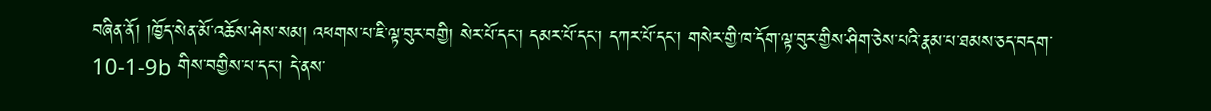བཞིན་ནོ། །ཁྱོད་སེན་མོ་འཆོས་ཤེས་སམ། འཕགས་པ་ཇི་ལྟ་བུར་བགྱི། སེར་པོ་དང་། དམར་པོ་དང་། དཀར་པོ་དང་། གསེར་གྱི་ཁ་དོག་ལྟ་བུར་གྱིས་ཤིག་ཅེས་པའི་རྣམ་པ་ཐམས་ཅད་བདག་ 10-1-9b གིས་བགྱིས་པ་དང་། དེ་ནས་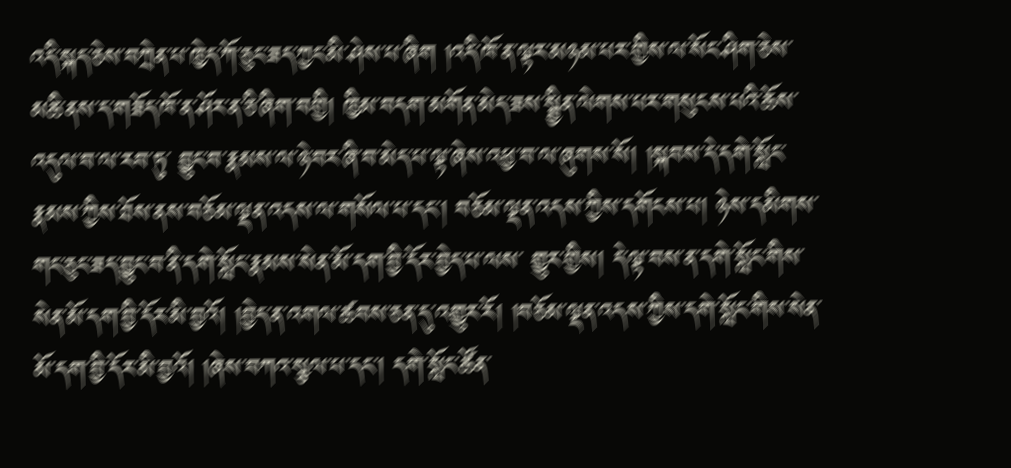འདི་སྐད་ཅེས་བཀྲེན་པ་ཁྱེད་ཀོ་ཅུང་ཟད་ཀྱང་མི་ཤེས་པ་ཞིག །འདི་ཁོ་ན་ལྟར་མཉམ་པར་གྱིས་ལ་སོང་ཤིག་ཅེས་མཆི་ནས་ད་གཟོད་ཁོ་ན་ཤོར་ན་ཅི་ཞིག་བགྱི། ཁྱིམ་བདག་མགོན་མེད་ཟས་སྦྱིན་ལེགས་པར་གསུངས་པའི་ཆོས་འདུལ་བ་ལ་རབ་ཏུ་ བྱུང་བ་རྣམས་ལ་ཉེ་བར་ཞི་བ་མེད་པ་ལྟ་ཞེས་འཕྱ་བ་ལ་ཞུགས་སོ། །སྐབས་དེ་དགེ་སློང་རྣམས་ཀྱིས་ཐོས་ནས་བཅོམ་ལྡན་འདས་ལ་གསོལ་པ་དང་། བཅོམ་ལྡན་འདས་ཀྱིས་དགོངས་པ། ཉེས་དམིགས་གང་ཅུང་ཟད་བྱུང་བ་ནི་དགེ་སློང་རྣམས་སེན་མོ་དག་བྱི་དོར་བྱེད་པ་ལས་ གྱུར་གྱིས། དེ་ལྟ་བས་ན་དགེ་སློང་གིས་སེན་མོ་དག་བྱི་དོར་མི་བྱའོ། །བྱེད་ན་འགལ་ཚབས་ཅན་དུ་འགྱུར་རོ། །བཅོམ་ལྡན་འདས་ཀྱིས་དགེ་སློང་གིས་སེན་མོ་དག་བྱི་དོར་མི་བྱའོ། །ཞེས་བཀའ་སྩལ་པ་དང་། དགེ་སློང་ཚོན་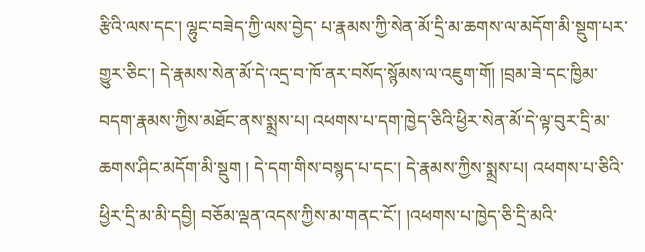རྩིའི་ལས་དང་། ལྷུང་བཟེད་ཀྱི་ལས་བྱེད་ པ་རྣམས་ཀྱི་སེན་མོ་དྲི་མ་ཆགས་ལ་མདོག་མི་སྡུག་པར་གྱུར་ཅིང་། དེ་རྣམས་སེན་མོ་དེ་འདྲ་བ་ཁོ་ནར་བསོད་སྙོམས་ལ་འཇུག་གོ། །བྲམ་ཟེ་དང་ཁྱིམ་བདག་རྣམས་ཀྱིས་མཐོང་ནས་སྨྲས་པ། འཕགས་པ་དག་ཁྱེད་ཅིའི་ཕྱིར་སེན་མོ་དེ་ལྟ་བུར་དྲི་མ་ཆགས་ཤིང་མདོག་མི་སྡུག ། དེ་དག་གིས་བསྙད་པ་དང་། དེ་རྣམས་ཀྱིས་སྨྲས་པ། འཕགས་པ་ཅིའི་ཕྱིར་དྲི་མ་མི་དབྱི། བཅོམ་ལྡན་འདས་ཀྱིས་མ་གནང་ངོ་། །འཕགས་པ་ཁྱེད་ཅི་དྲི་མའི་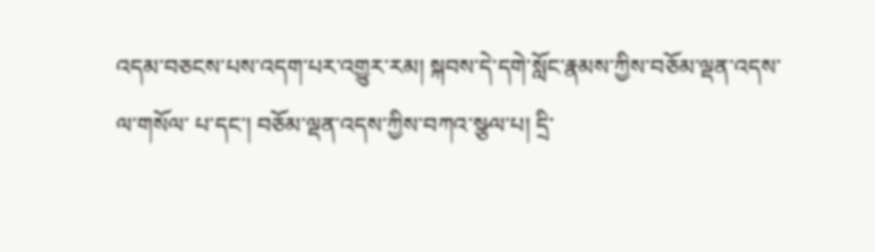འདམ་བཅངས་པས་འདག་པར་འགྱུར་རམ། སྐབས་དེ་དགེ་སློང་རྣམས་ཀྱིས་བཅོམ་ལྡན་འདས་ལ་གསོལ་ པ་དང་། བཅོམ་ལྡན་འདས་ཀྱིས་བཀའ་སྩལ་པ། དྲི་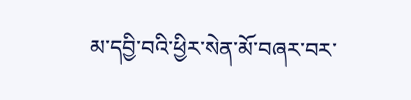མ་དབྱི་བའི་ཕྱིར་སེན་མོ་བཞར་བར་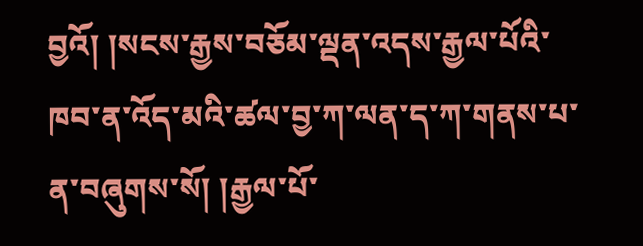བྱའོ། །སངས་རྒྱས་བཅོམ་ལྡན་འདས་རྒྱལ་པོའི་ཁབ་ན་འོད་མའི་ཚལ་བྱ་ཀ་ལན་ད་ཀ་གནས་པ་ན་བཞུགས་སོ། །རྒྱལ་པོ་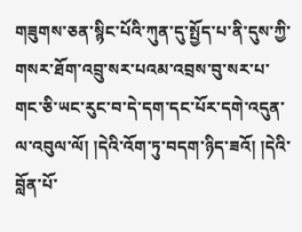གཟུགས་ཅན་སྙིང་པོའི་ཀུན་དུ་སྤྱོད་པ་ནི་དུས་ཀྱི་ གསར་ཐོག་འབྲུ་སར་པའམ་འབྲས་བུ་སར་པ་གང་ཅི་ཡང་རུང་བ་དེ་དག་དང་པོར་དགེ་འདུན་ལ་འབུལ་ལོ། །དེའི་འོག་ཏུ་བདག་ཉིད་ཟའོ། །དེའི་བློན་པོ་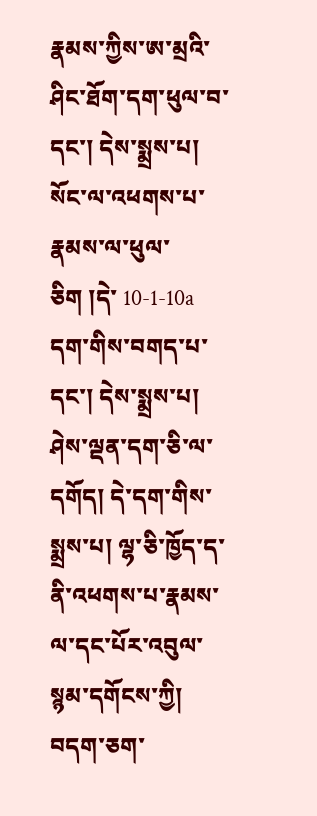རྣམས་ཀྱིས་ཨ་མྲའི་ཤིང་ཐོག་དག་ཕུལ་བ་དང་། དེས་སྨྲས་པ། སོང་ལ་འཕགས་པ་རྣམས་ལ་ཕུལ་ཅིག །དེ་ 10-1-10a དག་གིས་བགད་པ་དང་། དེས་སྨྲས་པ། ཤེས་ལྡན་དག་ཅི་ལ་དགོད། དེ་དག་གིས་སྨྲས་པ། ལྷ་ཅི་ཁྱོད་ད་ནི་འཕགས་པ་རྣམས་ལ་དང་པོར་འབུལ་སྙམ་དགོངས་ཀྱི། བདག་ཅག་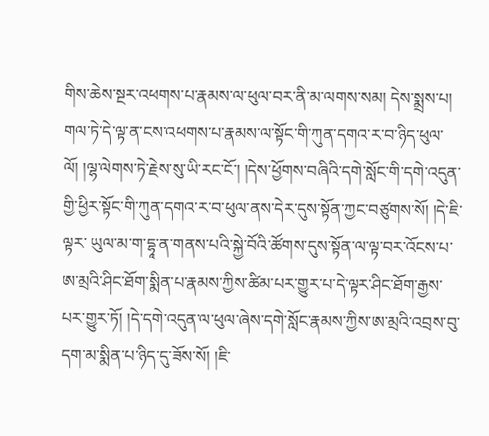གིས་ཆེས་སྔར་འཕགས་པ་རྣམས་ལ་ཕུལ་བར་ནི་མ་ལགས་སམ། དེས་སྨྲས་པ། གལ་ཏེ་དེ་ལྟ་ན་ངས་འཕགས་པ་རྣམས་ལ་སྟོང་གི་ཀུན་དགའ་ར་བ་ཉིད་ཕུལ་ལོ། །ལྷ་ལེགས་ཏེ་རྗེས་སུ་ཡི་རང་ངོ་། །དེས་ཕྱོགས་བཞིའི་དགེ་སློང་གི་དགེ་འདུན་གྱི་ཕྱིར་སྟོང་གི་ཀུན་དགའ་ར་བ་ཕུལ་ནས་དེར་དུས་སྟོན་ཀྱང་བཙུགས་སོ། །དེ་ཇི་ལྟར་ ཡུལ་མ་ག་དྷཱ་ན་གནས་པའི་སྐྱེ་བོའི་ཚོགས་དུས་སྟོན་ལ་ལྟ་བར་འོངས་པ་ཨ་མྲའི་ཤིང་ཐོག་སྨིན་པ་རྣམས་ཀྱིས་ཚིམ་པར་གྱུར་པ་དེ་ལྟར་ཤིང་ཐོག་རྒྱས་པར་གྱུར་ཏོ། །དེ་དགེ་འདུན་ལ་ཕུལ་ཞེས་དགེ་སློང་རྣམས་ཀྱིས་ཨ་མྲའི་འབྲས་བུ་དག་མ་སྨིན་པ་ཉིད་དུ་ཟོས་སོ། །ཇི་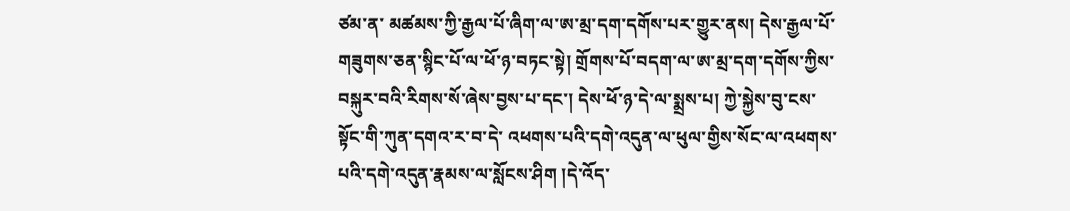ཙམ་ན་ མཚམས་ཀྱི་རྒྱལ་པོ་ཞིག་ལ་ཨ་མྲ་དག་དགོས་པར་གྱུར་ནས། དེས་རྒྱལ་པོ་གཟུགས་ཅན་སྙིང་པོ་ལ་ཕོ་ཉ་བཏང་སྟེ། གྲོགས་པོ་བདག་ལ་ཨ་མྲ་དག་དགོས་ཀྱིས་བསྐུར་བའི་རིགས་སོ་ཞེས་བྱས་པ་དང་། དེས་ཕོ་ཉ་དེ་ལ་སྨྲས་པ། ཀྱེ་སྐྱེས་བུ་ངས་སྟོང་གི་ཀུན་དགའ་ར་བ་དེ་ འཕགས་པའི་དགེ་འདུན་ལ་ཕུལ་གྱིས་སོང་ལ་འཕགས་པའི་དགེ་འདུན་རྣམས་ལ་སློངས་ཤིག །དེ་འོད་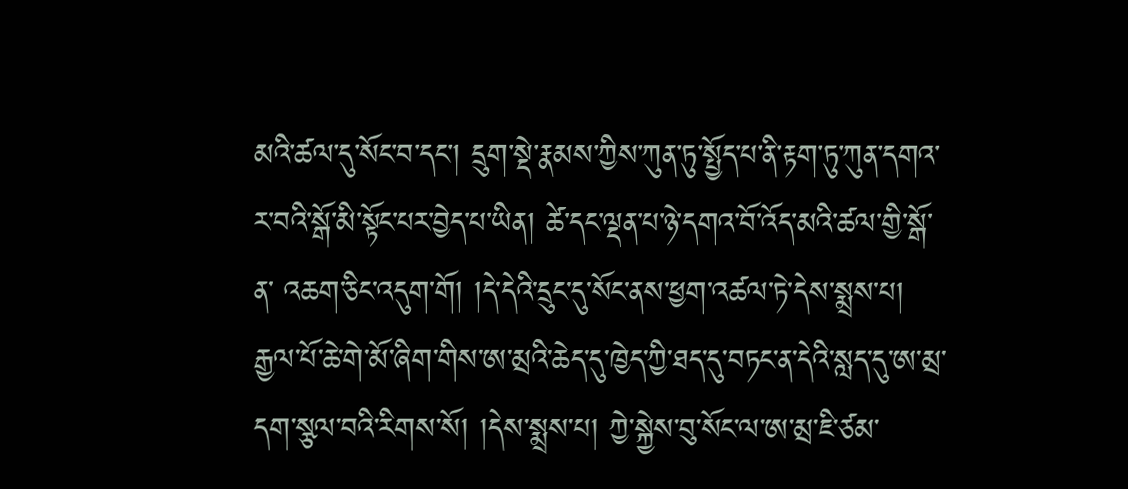མའི་ཚལ་དུ་སོང་བ་དང་། དྲུག་སྡེ་རྣམས་ཀྱིས་ཀུན་ཏུ་སྤྱོད་པ་ནི་རྟག་ཏུ་ཀུན་དགའ་ར་བའི་སྒོ་མི་སྟོང་པར་བྱེད་པ་ཡིན། ཚེ་དང་ལྡན་པ་ཉེ་དགའ་བོ་འོད་མའི་ཚལ་གྱི་སྒོ་ན་ འཆག་ཅིང་འདུག་གོ། །དེ་དེའི་དྲུང་དུ་སོང་ནས་ཕྱག་འཚལ་ཏེ་དེས་སྨྲས་པ། རྒྱལ་པོ་ཆེ་གེ་མོ་ཞིག་གིས་ཨ་མྲའི་ཆེད་དུ་ཁྱེད་ཀྱི་ཐད་དུ་བཏང་ན་དེའི་སླད་དུ་ཨ་མྲ་དག་སྩལ་བའི་རིགས་སོ། །དེས་སྨྲས་པ། ཀྱེ་སྐྱེས་བུ་སོང་ལ་ཨ་མྲ་ཇི་ཙམ་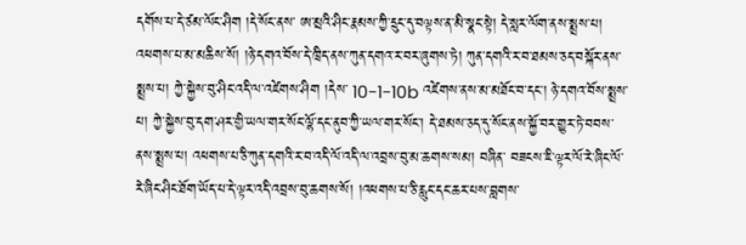དགོས་པ་དེ་ཙམ་ལོང་ཤིག །དེ་སོང་ནས་ ཨ་མྲའི་ཤིང་རྣམས་ཀྱི་དྲུང་དུ་བལྟས་ན་མི་སྣང་སྟེ། དེ་སླར་ལོག་ནས་སྨྲས་པ། འཕགས་པ་མ་མཆིས་སོ། །ཉེ་དགའ་བོས་དེ་ཁྲིད་ནས་ཀུན་དགའ་ར་བར་ཞུགས་ཏེ། ཀུན་དགའི་ར་བ་ཐམས་ཅད་བསྐོར་ནས་སྨྲས་པ། ཀྱེ་སྐྱེས་བུ་ཤིང་འདི་ལ་འཛེགས་ཤིག །དེས་ 10-1-10b འཛེགས་ནས་མ་མཐོང་བ་དང་། ཉེ་དགའ་བོས་སྨྲས་པ། ཀྱེ་སྐྱེས་བུ་དག་ཤར་གྱི་ཡལ་གར་སོང་ལྷོ་དང་ནུབ་ཀྱི་ཡལ་གར་སོང་། དེ་ཐམས་ཅད་དུ་སོང་ནས་སྐྱོ་བར་གྱུར་ཏེ་བབས་ནས་སྨྲས་པ། འཕགས་པ་ཅི་ཀུན་དགའི་ར་བ་འདི་ལོ་འདི་ལ་འབྲས་བུ་མ་ཆགས་སམ། བཞིན་ བཟངས་ཇི་ལྟར་ལོ་རེ་ཞིང་ལོ་རེ་ཞིང་ཤིང་ཐོག་ཡོད་པ་དེ་ལྟར་འདི་འབྲས་བུ་ཆགས་སོ། །འཕགས་པ་ཅི་རླུང་དང་ཆར་པས་བླགས་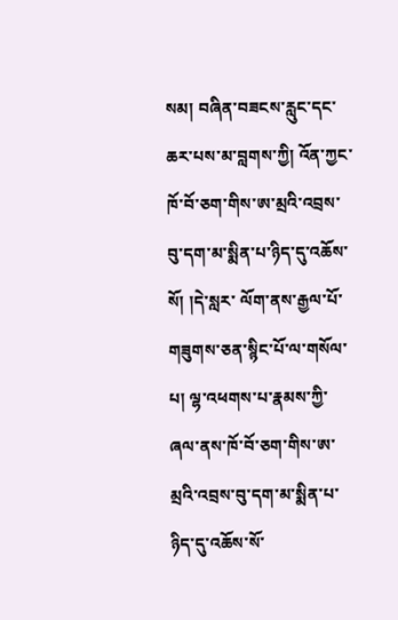སམ། བཞིན་བཟངས་རླུང་དང་ཆར་པས་མ་བླགས་ཀྱི། འོན་ཀྱང་ཁོ་བོ་ཅག་གིས་ཨ་མྲའི་འབྲས་བུ་དག་མ་སྨིན་པ་ཉིད་དུ་འཆོས་སོ། །དེ་སླར་ ལོག་ནས་རྒྱལ་པོ་གཟུགས་ཅན་སྙིང་པོ་ལ་གསོལ་པ། ལྷ་འཕགས་པ་རྣམས་ཀྱི་ཞལ་ནས་ཁོ་བོ་ཅག་གིས་ཨ་མྲའི་འབྲས་བུ་དག་མ་སྨིན་པ་ཉིད་དུ་འཆོས་སོ་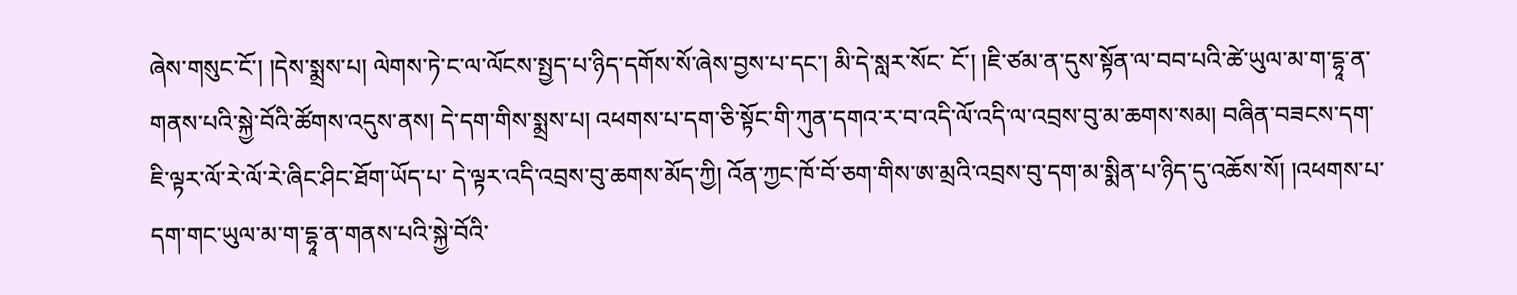ཞེས་གསུང་ངོ་། །དེས་སྨྲས་པ། ལེགས་ཏེ་ང་ལ་ལོངས་སྤྱད་པ་ཉིད་དགོས་སོ་ཞེས་བྱས་པ་དང་། མི་དེ་སླར་སོང་ ངོ་། །ཇི་ཙམ་ན་དུས་སྟོན་ལ་བབ་པའི་ཚེ་ཡུལ་མ་ག་དྷཱ་ན་གནས་པའི་སྐྱེ་བོའི་ཚོགས་འདུས་ནས། དེ་དག་གིས་སྨྲས་པ། འཕགས་པ་དག་ཅི་སྟོང་གི་ཀུན་དགའ་ར་བ་འདི་ལོ་འདི་ལ་འབྲས་བུ་མ་ཆགས་སམ། བཞིན་བཟངས་དག་ཇི་ལྟར་ལོ་རེ་ལོ་རེ་ཞིང་ཤིང་ཐོག་ཡོད་པ་ དེ་ལྟར་འདི་འབྲས་བུ་ཆགས་མོད་ཀྱི། འོན་ཀྱང་ཁོ་བོ་ཅག་གིས་ཨ་མྲའི་འབྲས་བུ་དག་མ་སྨིན་པ་ཉིད་དུ་འཆོས་སོ། །འཕགས་པ་དག་གང་ཡུལ་མ་ག་དྷཱ་ན་གནས་པའི་སྐྱེ་བོའི་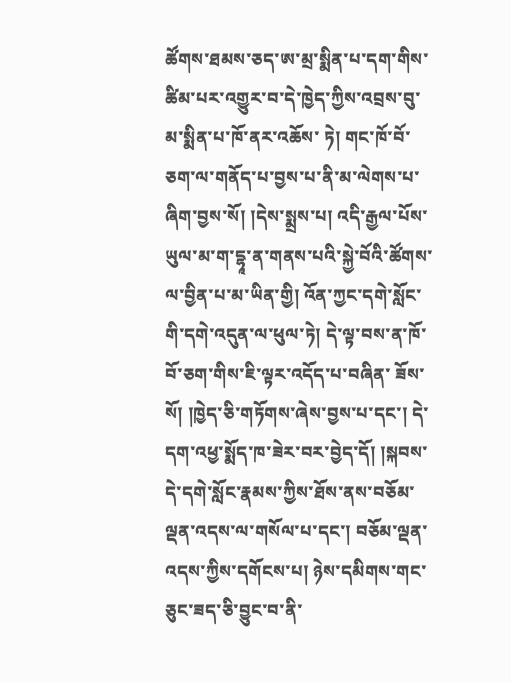ཚོགས་ཐམས་ཅད་ཨ་མྲ་སྨིན་པ་དག་གིས་ཚིམ་པར་འགྱུར་བ་དེ་ཁྱེད་ཀྱིས་འབྲས་བུ་མ་སྨིན་པ་ཁོ་ནར་འཆོས་ ཏེ། གང་ཁོ་བོ་ཅག་ལ་གནོད་པ་བྱས་པ་ནི་མ་ལེགས་པ་ཞིག་བྱས་སོ། །དེས་སྨྲས་པ། འདི་རྒྱལ་པོས་ཡུལ་མ་ག་དྷཱ་ན་གནས་པའི་སྐྱེ་བོའི་ཚོགས་ལ་བྱིན་པ་མ་ཡིན་གྱི། འོན་ཀྱང་དགེ་སློང་གི་དགེ་འདུན་ལ་ཕུལ་ཏེ། དེ་ལྟ་བས་ན་ཁོ་བོ་ཅག་གིས་ཇི་ལྟར་འདོད་པ་བཞིན་ ཟོས་སོ། །ཁྱེད་ཅི་གཏོགས་ཞེས་བྱས་པ་དང་། དེ་དག་འཕྱ་སྨོད་ཁ་ཟེར་བར་བྱེད་དོ། །སྐབས་དེ་དགེ་སློང་རྣམས་ཀྱིས་ཐོས་ནས་བཅོམ་ལྡན་འདས་ལ་གསོལ་པ་དང་། བཅོམ་ལྡན་འདས་ཀྱིས་དགོངས་པ། ཉེས་དམིགས་གང་ཅུང་ཟད་ཅི་བྱུང་བ་ནི་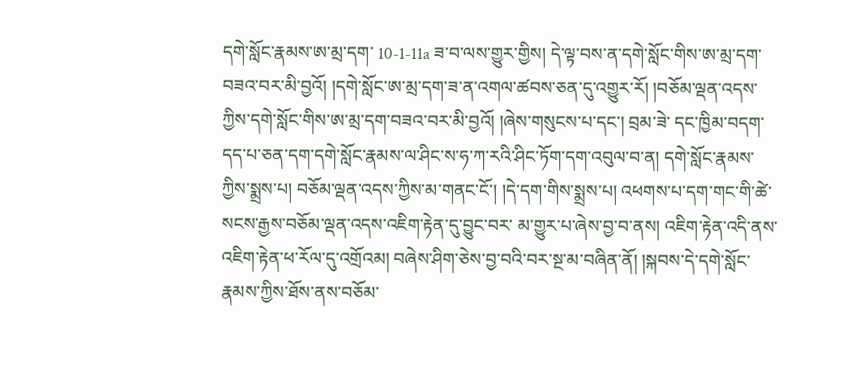དགེ་སློང་རྣམས་ཨ་མྲ་དག་ 10-1-11a ཟ་བ་ལས་གྱུར་གྱིས། དེ་ལྟ་བས་ན་དགེ་སློང་གིས་ཨ་མྲ་དག་བཟའ་བར་མི་བྱའོ། །དགེ་སློང་ཨ་མྲ་དག་ཟ་ན་འགལ་ཚབས་ཅན་དུ་འགྱུར་རོ། །བཅོམ་ལྡན་འདས་ཀྱིས་དགེ་སློང་གིས་ཨ་མྲ་དག་བཟའ་བར་མི་བྱའོ། །ཞེས་གསུངས་པ་དང་། བྲམ་ཟེ་ དང་ཁྱིམ་བདག་དད་པ་ཅན་དག་དགེ་སློང་རྣམས་ལ་ཤིང་ས་ཧ་ཀ་རའི་ཤིང་ཏོག་དག་འབུལ་བ་ན། དགེ་སློང་རྣམས་ཀྱིས་སྨྲས་པ། བཅོམ་ལྡན་འདས་ཀྱིས་མ་གནང་ངོ་། །དེ་དག་གིས་སྨྲས་པ། འཕགས་པ་དག་གང་གི་ཚེ་སངས་རྒྱས་བཅོམ་ལྡན་འདས་འཇིག་རྟེན་དུ་བྱུང་བར་ མ་གྱུར་པ་ཞེས་བྱ་བ་ནས། འཇིག་རྟེན་འདི་ནས་འཇིག་རྟེན་ཕ་རོལ་དུ་འགྲོའམ། བཞེས་ཤིག་ཅེས་བྱ་བའི་བར་སྔ་མ་བཞིན་ནོ། །སྐབས་དེ་དགེ་སློང་རྣམས་ཀྱིས་ཐོས་ནས་བཅོམ་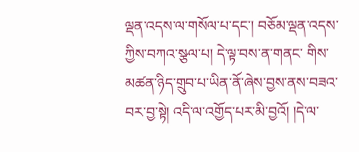ལྡན་འདས་ལ་གསོལ་པ་དང་། བཅོམ་ལྡན་འདས་ཀྱིས་བཀའ་སྩལ་པ། དེ་ལྟ་བས་ན་གནང་ གིས་མཚན་ཉིད་གྲུབ་པ་ཡིན་ནོ་ཞེས་བྱས་ནས་བཟའ་བར་བྱ་སྟེ། འདི་ལ་འགྱོད་པར་མི་བྱའོ། །དེ་ལ་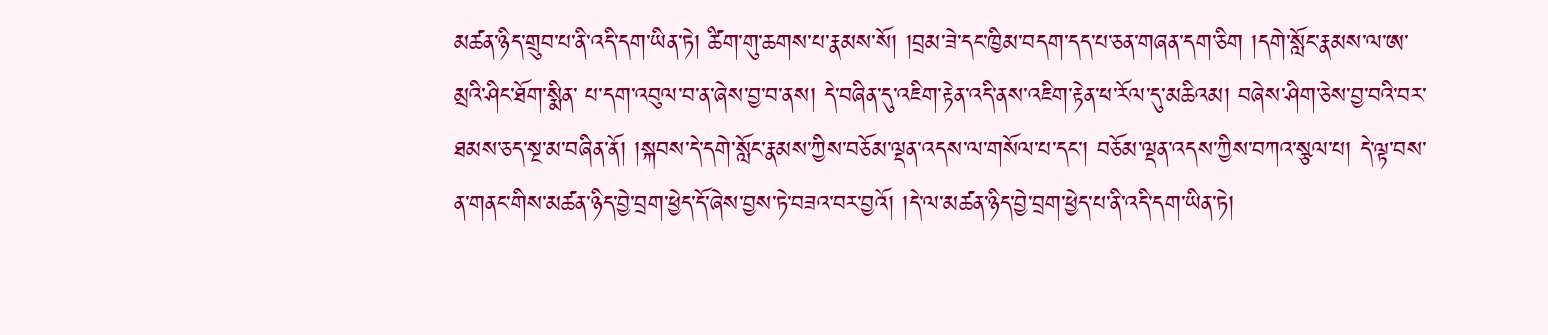མཚན་ཉིད་གྲུབ་པ་ནི་འདི་དག་ཡིན་ཏེ། ཚིག་གུ་ཆགས་པ་རྣམས་སོ། །བྲམ་ཟེ་དང་ཁྱིམ་བདག་དད་པ་ཅན་གཞན་དག་ཅིག །དགེ་སློང་རྣམས་ལ་ཨ་མྲའི་ཤིང་ཐོག་སྨིན་ པ་དག་འབུལ་བ་ན་ཞེས་བྱ་བ་ནས། དེ་བཞིན་དུ་འཇིག་རྟེན་འདི་ནས་འཇིག་རྟེན་ཕ་རོལ་དུ་མཆིའམ། བཞེས་ཤིག་ཅེས་བྱ་བའི་བར་ཐམས་ཅད་སྔ་མ་བཞིན་ནོ། །སྐབས་དེ་དགེ་སློང་རྣམས་ཀྱིས་བཅོམ་ལྡན་འདས་ལ་གསོལ་པ་དང་། བཅོམ་ལྡན་འདས་ཀྱིས་བཀའ་སྩལ་པ། དེ་ལྟ་བས་ན་གནང་གིས་མཚན་ཉིད་བྱེ་བྲག་ཕྱེད་དོ་ཞེས་བྱས་ཏེ་བཟའ་བར་བྱའོ། །དེ་ལ་མཚན་ཉིད་བྱེ་བྲག་ཕྱེད་པ་ནི་འདི་དག་ཡིན་ཏེ།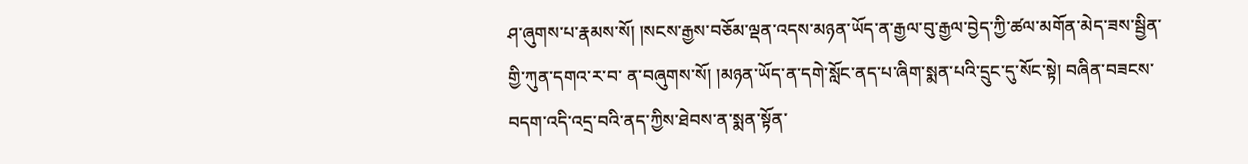ཤ་ཞུགས་པ་རྣམས་སོ། །སངས་རྒྱས་བཅོམ་ལྡན་འདས་མཉན་ཡོད་ན་རྒྱལ་བུ་རྒྱལ་བྱེད་ཀྱི་ཚལ་མགོན་མེད་ཟས་སྦྱིན་གྱི་ཀུན་དགའ་ར་བ་ ན་བཞུགས་སོ། །མཉན་ཡོད་ན་དགེ་སློང་ནད་པ་ཞིག་སྨན་པའི་དྲུང་དུ་སོང་སྟེ། བཞིན་བཟངས་བདག་འདི་འདྲ་བའི་ནད་ཀྱིས་ཐེབས་ན་སྨན་སྟོན་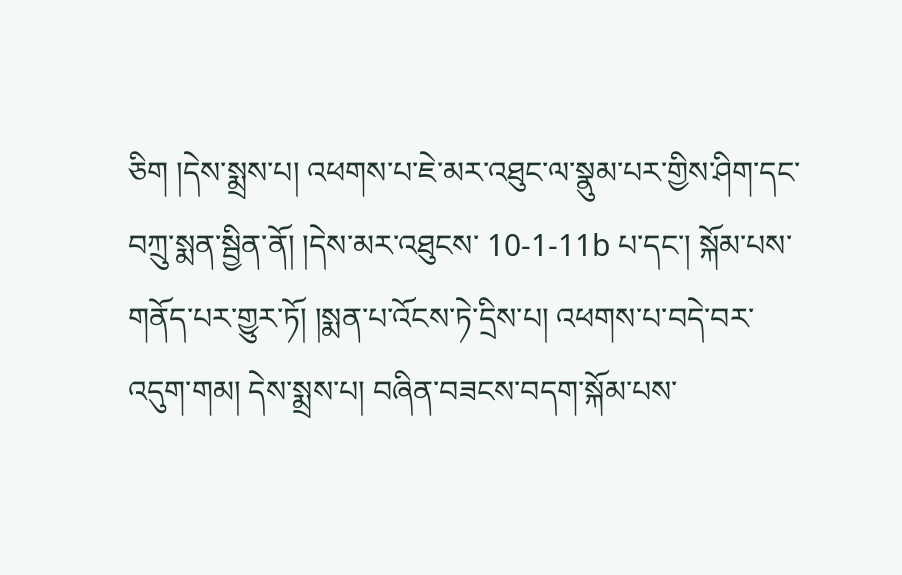ཅིག །དེས་སྨྲས་པ། འཕགས་པ་ཇེ་མར་འཐུང་ལ་སྣུམ་པར་གྱིས་ཤིག་དང་བཀྲུ་སྨན་སྦྱིན་ནོ། །དེས་མར་འཐུངས་ 10-1-11b པ་དང་། སྐོམ་པས་གནོད་པར་གྱུར་ཏོ། །སྨན་པ་འོངས་ཏེ་དྲིས་པ། འཕགས་པ་བདེ་བར་འདུག་གམ། དེས་སྨྲས་པ། བཞིན་བཟངས་བདག་སྐོམ་པས་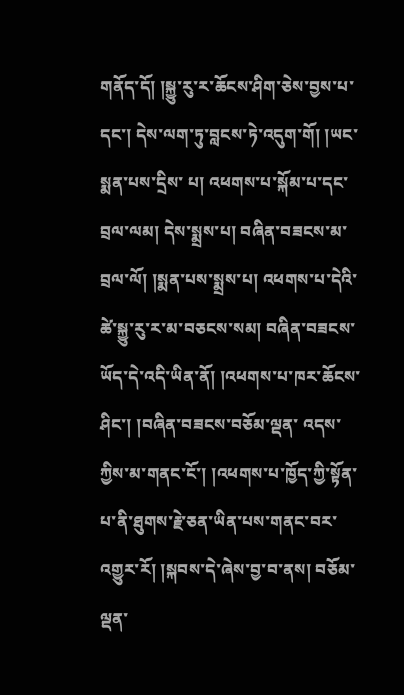གནོད་དོ། །སྐྱུ་རུ་ར་ཆོངས་ཤིག་ཅེས་བྱས་པ་དང་། དེས་ལག་ཏུ་བླངས་ཏེ་འདུག་གོ། །ཡང་སྨན་པས་དྲིས་ པ། འཕགས་པ་སྐོམ་པ་དང་བྲལ་ལམ། དེས་སྨྲས་པ། བཞིན་བཟངས་མ་བྲལ་ལོ། །སྨན་པས་སྨྲས་པ། འཕགས་པ་དེའི་ཚེ་སྐྱུ་རུ་ར་མ་བཅངས་སམ། བཞིན་བཟངས་ཡོད་དེ་འདི་ཡིན་ནོ། །འཕགས་པ་ཁར་ཆོངས་ཤིང་། །བཞིན་བཟངས་བཅོམ་ལྡན་ འདས་ཀྱིས་མ་གནང་ངོ་། །འཕགས་པ་ཁྱོད་ཀྱི་སྟོན་པ་ནི་ཐུགས་རྗེ་ཅན་ཡིན་པས་གནང་བར་འགྱུར་རོ། །སྐབས་དེ་ཞེས་བྱ་བ་ནས། བཅོམ་ལྡན་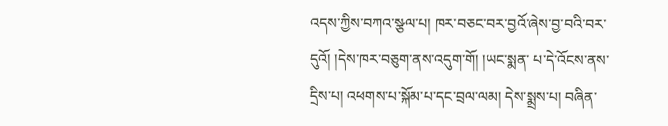འདས་ཀྱིས་བཀའ་སྩལ་པ། ཁར་བཅང་བར་བྱའོ་ཞེས་བྱ་བའི་བར་དུའོ། །དེས་ཁར་བཅུག་ནས་འདུག་གོ། །ཡང་སྨན་ པ་དེ་འོངས་ནས་དྲིས་པ། འཕགས་པ་སྐོམ་པ་དང་བྲལ་ལམ། དེས་སྨྲས་པ། བཞིན་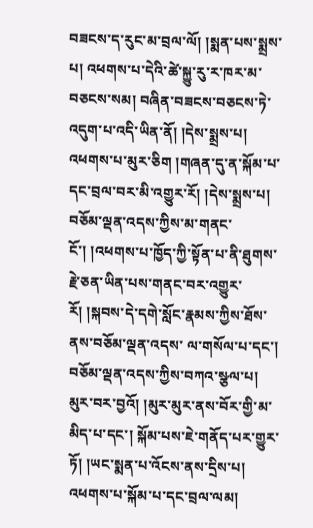བཟངས་ད་རུང་མ་བྲལ་ལོ། །སྨན་པས་སྨྲས་པ། འཕགས་པ་དེའི་ཚེ་སྐྱུ་རུ་ར་ཁར་མ་བཅངས་སམ། བཞིན་བཟངས་བཅངས་ཏེ་འདུག་པ་འདི་ཡིན་ནོ། །དེས་སྨྲས་པ། འཕགས་པ་མུར་ཅིག །གཞན་དུ་ན་སྐོམ་པ་དང་བྲལ་བར་མི་འགྱུར་རོ། །དེས་སྨྲས་པ། བཅོམ་ལྡན་འདས་ཀྱིས་མ་གནང་ངོ་། །འཕགས་པ་ཁྱོད་ཀྱི་སྟོན་པ་ནི་ཐུགས་རྗེ་ཅན་ཡིན་པས་གནང་བར་འགྱུར་རོ། །སྐབས་དེ་དགེ་སློང་རྣམས་ཀྱིས་ཐོས་ནས་བཅོམ་ལྡན་འདས་ ལ་གསོལ་པ་དང་། བཅོམ་ལྡན་འདས་ཀྱིས་བཀའ་སྩལ་པ། མུར་བར་བྱའོ། །མུར་མུར་ནས་བོར་གྱི་མ་མིད་པ་དང་། སྐོམ་པས་ཇེ་གནོད་པར་གྱུར་ཏོ། །ཡང་སྨན་པ་འོངས་ནས་དྲིས་པ། འཕགས་པ་སྐོམ་པ་དང་བྲལ་ལམ།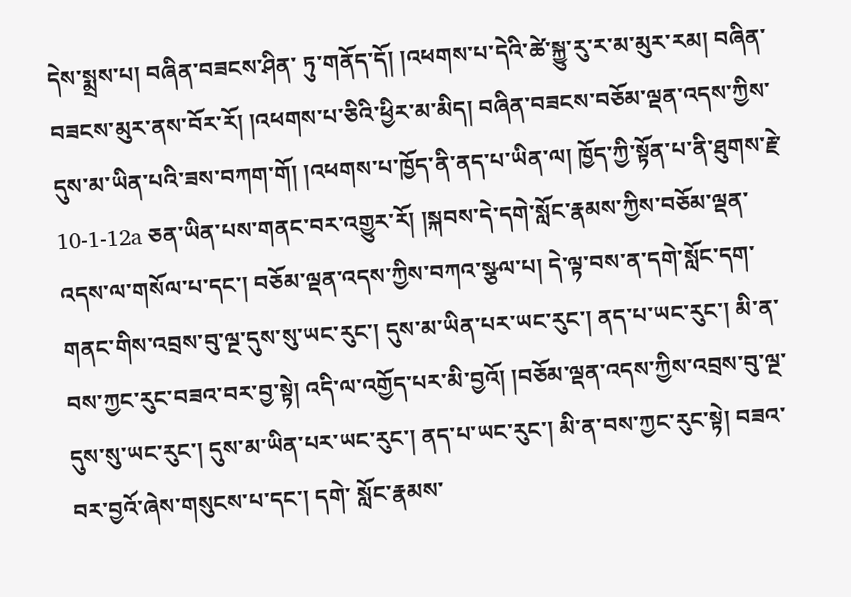དེས་སྨྲས་པ། བཞིན་བཟངས་ཤིན་ ཏུ་གནོད་དོ། །འཕགས་པ་དེའི་ཚེ་སྐྱུ་རུ་ར་མ་མུར་རམ། བཞིན་བཟངས་མུར་ནས་བོར་རོ། །འཕགས་པ་ཅིའི་ཕྱིར་མ་མིད། བཞིན་བཟངས་བཅོམ་ལྡན་འདས་ཀྱིས་དུས་མ་ཡིན་པའི་ཟས་བཀག་གོ། །འཕགས་པ་ཁྱོད་ནི་ནད་པ་ཡིན་ལ། ཁྱོད་ཀྱི་སྟོན་པ་ནི་ཐུགས་རྗེ་ 10-1-12a ཅན་ཡིན་པས་གནང་བར་འགྱུར་རོ། །སྐབས་དེ་དགེ་སློང་རྣམས་ཀྱིས་བཅོམ་ལྡན་འདས་ལ་གསོལ་པ་དང་། བཅོམ་ལྡན་འདས་ཀྱིས་བཀའ་སྩལ་པ། དེ་ལྟ་བས་ན་དགེ་སློང་དག་གནང་གིས་འབྲས་བུ་ལྔ་དུས་སུ་ཡང་རུང་། དུས་མ་ཡིན་པར་ཡང་རུང་། ནད་པ་ཡང་རུང་། མི་ན་བས་ཀྱང་རུང་བཟའ་བར་བྱ་སྟེ། འདི་ལ་འགྱོད་པར་མི་བྱའོ། །བཅོམ་ལྡན་འདས་ཀྱིས་འབྲས་བུ་ལྔ་དུས་སུ་ཡང་རུང་། དུས་མ་ཡིན་པར་ཡང་རུང་། ནད་པ་ཡང་རུང་། མི་ན་བས་ཀྱང་རུང་སྟེ། བཟའ་བར་བྱའོ་ཞེས་གསུངས་པ་དང་། དགེ་ སློང་རྣམས་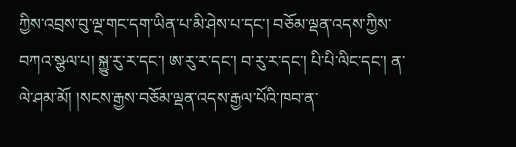ཀྱིས་འབྲས་བུ་ལྔ་གང་དག་ཡིན་པ་མི་ཤེས་པ་དང་། བཅོམ་ལྡན་འདས་ཀྱིས་བཀའ་སྩལ་པ། སྐྱུ་རུ་ར་དང་། ཨ་རུ་ར་དང་། བ་རུ་ར་དང་། པི་པི་ལིང་དང་། ན་ལེ་ཤམ་མོ། །སངས་རྒྱས་བཅོམ་ལྡན་འདས་རྒྱལ་པོའི་ཁབ་ན་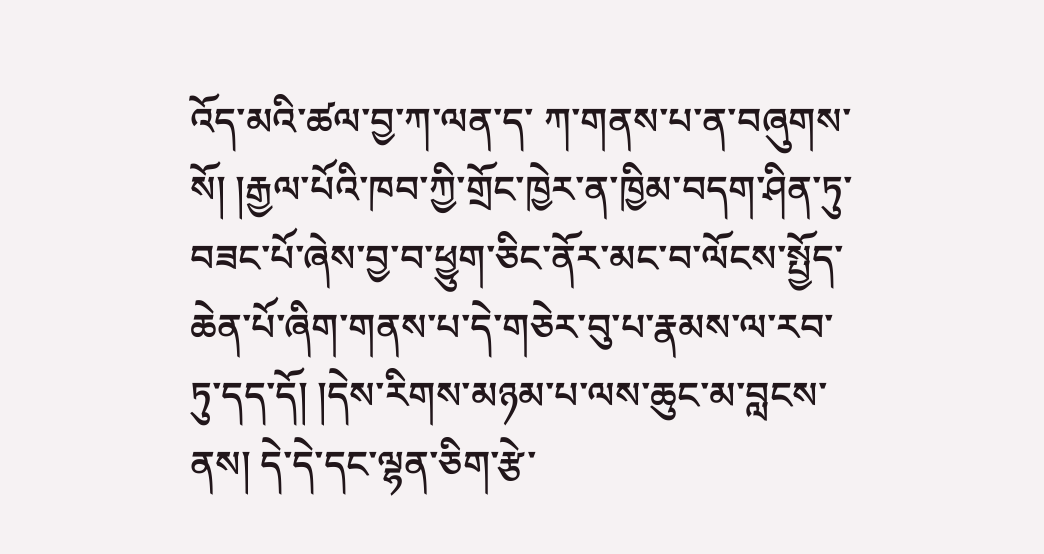འོད་མའི་ཚལ་བྱ་ཀ་ལན་ད་ ཀ་གནས་པ་ན་བཞུགས་སོ། །རྒྱལ་པོའི་ཁབ་ཀྱི་གྲོང་ཁྱེར་ན་ཁྱིམ་བདག་ཤིན་ཏུ་བཟང་པོ་ཞེས་བྱ་བ་ཕྱུག་ཅིང་ནོར་མང་བ་ལོངས་སྤྱོད་ཆེན་པོ་ཞིག་གནས་པ་དེ་གཅེར་བུ་པ་རྣམས་ལ་རབ་ཏུ་དད་དོ། །དེས་རིགས་མཉམ་པ་ལས་ཆུང་མ་བླངས་ནས། དེ་དེ་དང་ལྷན་ཅིག་རྩེ་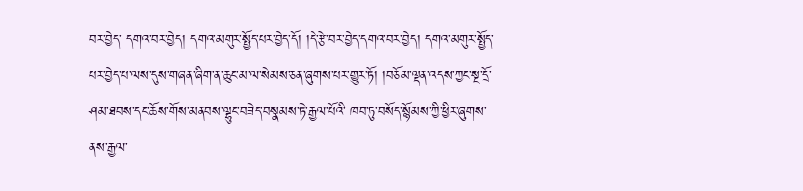བར་བྱེད་ དགའ་བར་བྱེད། དགའ་མགུར་སྤྱོད་པར་བྱེད་དོ། །དེ་རྩེ་བར་བྱེད་དགའ་བར་བྱེད། དགའ་མགུར་སྤྱོད་པར་བྱེད་པ་ལས་དུས་གཞན་ཞིག་ན་ཆུང་མ་ལ་སེམས་ཅན་ཞུགས་པར་གྱུར་ཏོ། །བཅོམ་ལྡན་འདས་ཀྱང་སྔ་དྲོ་ཤམ་ཐབས་དང་ཆོས་གོས་མནབས་ལྷུང་བཟེད་བསྣམས་ཏེ་རྒྱལ་པོའི་ ཁབ་ཏུ་བསོད་སྙོམས་ཀྱི་ཕྱིར་ཞུགས་ནས་རྒྱལ་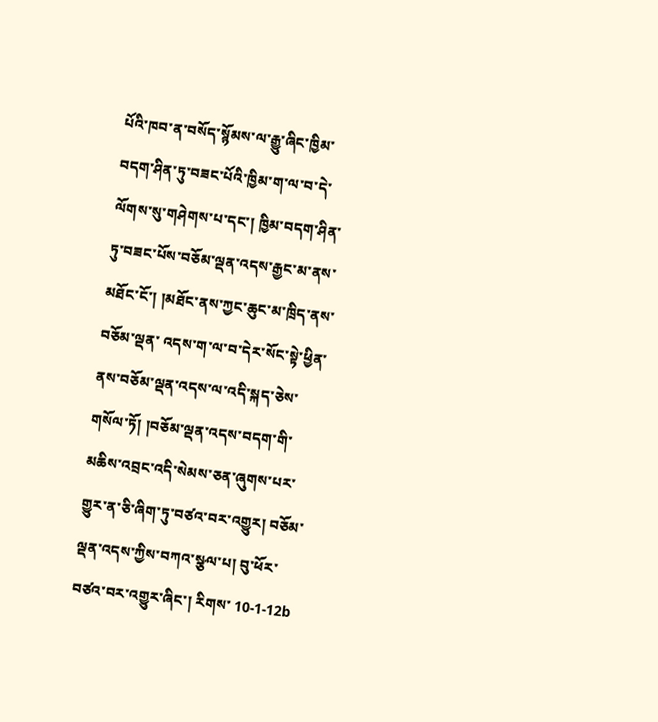པོའི་ཁབ་ན་བསོད་སྙོམས་ལ་རྒྱུ་ཞིང་ཁྱིམ་བདག་ཤིན་ཏུ་བཟང་པོའི་ཁྱིམ་ག་ལ་བ་དེ་ལོགས་སུ་གཤེགས་པ་དང་། ཁྱིམ་བདག་ཤིན་ཏུ་བཟང་པོས་བཅོམ་ལྡན་འདས་རྒྱང་མ་ནས་མཐོང་ངོ་། །མཐོང་ནས་ཀྱང་ཆུང་མ་ཁྲིད་ནས་བཅོམ་ལྡན་ འདས་ག་ལ་བ་དེར་སོང་སྟེ་ཕྱིན་ནས་བཅོམ་ལྡན་འདས་ལ་འདི་སྐད་ཅེས་གསོལ་ཏོ། །བཅོམ་ལྡན་འདས་བདག་གི་མཆིས་འབྲང་འདི་སེམས་ཅན་ཞུགས་པར་གྱུར་ན་ཅི་ཞིག་ཏུ་བཙའ་བར་འགྱུར། བཅོམ་ལྡན་འདས་ཀྱིས་བཀའ་སྩལ་པ། བུ་ཕོར་བཙའ་བར་འགྱུར་ཞིང་། རིགས་ 10-1-12b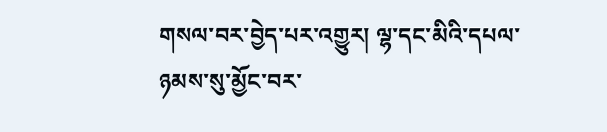གསལ་བར་བྱེད་པར་འགྱུར། ལྷ་དང་མིའི་དཔལ་ཉམས་སུ་མྱོང་བར་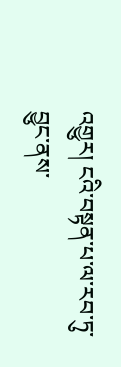འགྱུར། ངའི་བསྟན་པ་ལ་རབ་ཏུ་བྱུང་ནས་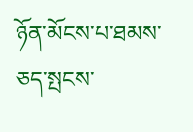ཉོན་མོངས་པ་ཐམས་ཅད་སྤངས་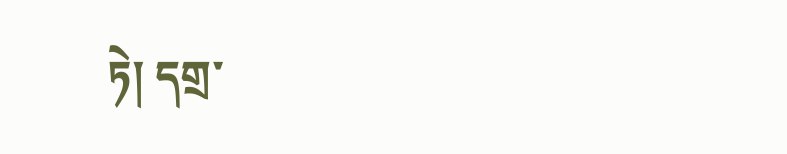ཏེ། དགྲ་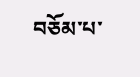བཅོམ་པ་